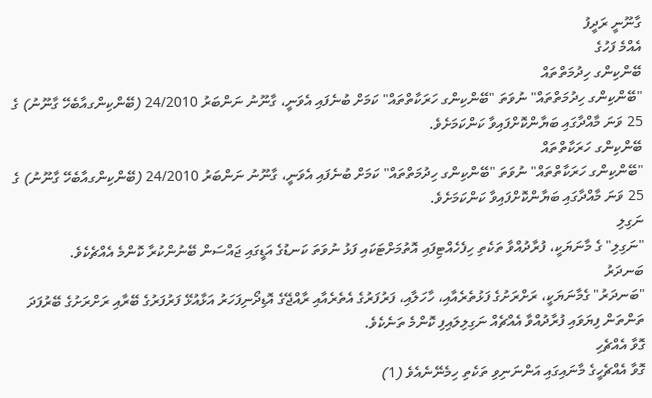ގާނޫނީ ރަދީފު
އެއްމެ ފަހުގެ
ބޭންކިންގ ހިދުމަތްތައް
"ބޭންކިންގ ހިދުމަތްތައް" ނުވަތަ "ބޭންކިންގ ހަރަކާތްތައް" ކަމަށް ބުނެފައި އެވަނީ، ގާނޫނު ނަންބަރު 24/2010 (ބޭންކިންގއާބެހޭ ގާނޫނު) ގެ 25 ވަނަ މާއްދާގައި ބަޔާންކޮށްފައިވާ ކަންކަމަށެވެ.
ބޭންކިންގ ހަރަކާތްތައް
"ބޭންކިންގ ހަރަކާތްތައް" ނުވަތަ "ބޭންކިންގ ހިދުމަތްތައް" ކަމަށް ބުނެފައި އެވަނީ، ގާނޫނު ނަންބަރު 24/2010 (ބޭންކިންގއާބެހޭ ގާނޫނު) ގެ 25 ވަނަ މާއްދާގައި ބަޔާންކޮށްފައިވާ ކަންކަމަށެވެ.
ނަގިލި
"ނަގިލި" ގެ މާނަޔަކީ، ފުރާދުއްވާ ތަކެތި ހިފެހެއްޓިފައި އޮތުމަށްޓަކައި ފަޅު ނުވަތަ ކަނޑުގެ އަޑީގައި ޖައްސަން ބޭނުންކުރާ ކޮންމެ އެއްޗެކެވެ.
ބަނދަރު
"ބަނދަރު" ގެމާނަޔަކީ، ރަށްރަށުގެ ފަޅުތެރެއާއި، ހާހަލާއި، ފަރުފަރުގެ އެތެރެއާއި ރާއްޖޭގެ އޮޑިދޯނިފަހަރު އަޅާއުޅޭ ފަރުފަރުގެ ބޭރާއި ރަށްރަށުގެ ބޭރުފަދަ ތަންތަން ފިޔަވައި ފުރާދުއްވާ އެއްޗެއް ނަގިލިލައިފި ކޮންމެ ތަނެކެވެ.
ގޮވާ އެއްޗެހި
ގޮވާ އެއްޗެހީގެ މާނައިގައި އަންނަނިވި ތަކެތި ހިމެނޭނެއެވެ (1)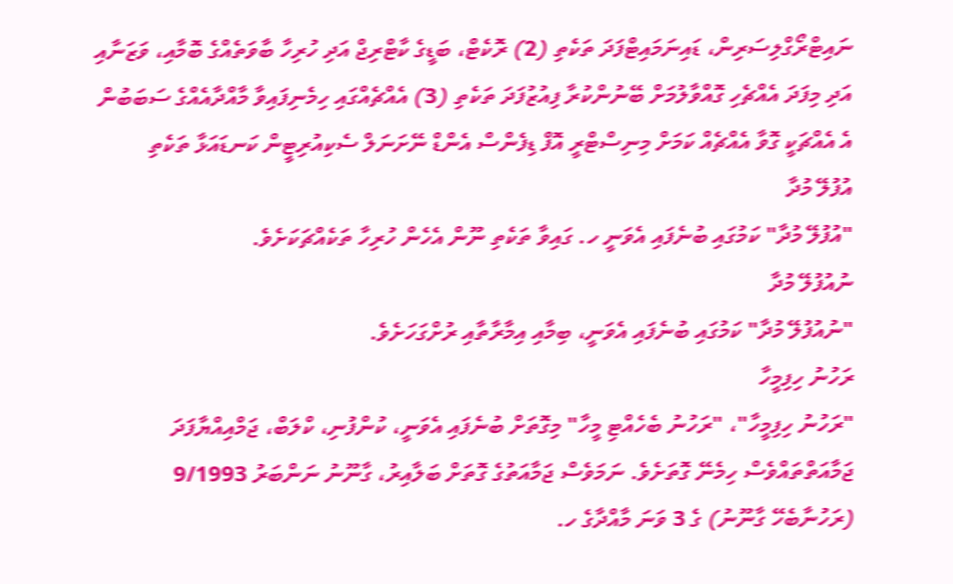ނައިޓްރޯގްލިސަރިން، ޑައިނަމައިޓްފަދަ ތަކެތި (2) ރޮކެޓް، ބަޑީގެ ކާޓްރިޖް އަދި ހުރިހާ ބާވަތެއްގެ ބޮމާއި، ވަޒަނާއި އަދި މިފަދަ އެއްޗެހި ގޮއްވާލުމަށް ބޭނުންކުރާ ފިއުޒުފަދަ ތަކެތި (3) އެއްޗެއްގައި ހިމެނިފައިވާ މާއްދާއެއްގެ ސަބަބުން އެ އެއްޗަކީ ގޮވާ އެއްޗެއް ކަމަށް މިނިސްޓްރީ އޮފް ޑިފެންސް އެންޑް ނޭށަނަލް ސެކިއުރިޓީން ކަނޑައަޅާ ތަކެތި
އުފުލޭ މުދާ
"އުފުލޭ މުދާ" ކަމުގައި ބުނެފައި އެވަނީ ހ. ގައިވާ ތަކެތި ނޫން އެހެން ހުރިހާ ތަކެއްޗަކަށެވެ.
ނުއުފުލޭ މުދާ
"ނުއުފުލޭ މުދާ" ކަމުގައި ބުނެފައި އެވަނީ، ބިމާއި އިމާރާތާއި ރުށްގަހަށެވެ.
ރަހުނު ހިފިމީހާ
"ރަހުނު ހިފިމީހާ"، "ރަހުނު ބެހެއްޓި މީހާ" މިގޮތަށް ބުނެފައި އެވަނީ، ކުންފުނި، ކްލަބް، ޖަމްއިއްޔާފަދަ ޖަމާއަތްތައްވެސް ހިމެނޭ ގޮތަށެވެ. ނަމަވެސް ޖަމާއަތުގެ ގޮތަށް ބަލާއިރު، ގާނޫނު ނަންބަރު 9/1993 (ރަހުނާބެހޭ ގާނޫނު) ގެ 3 ވަނަ މާއްދާގެ ހ.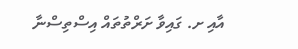އާއި ށ. ގައިވާ ށަރްތުތައް އިސްތިސްނާ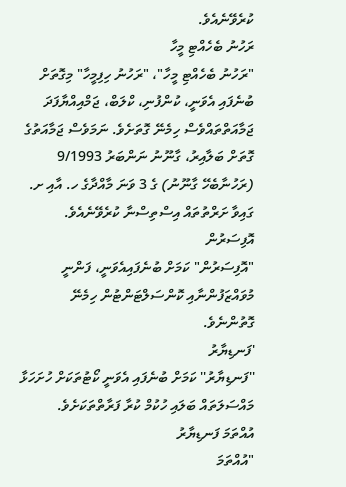ކުރެވޭނެއެވެ.
ރަހުނު ބެހެއްޓި މީހާ
"ރަހުނު ބެހެއްޓި މީހާ"، "ރަހުނު ހިފިމީހާ" މިގޮތަށް ބުނެފައި އެވަނީ، ކުންފުނި، ކްލަބް، ޖަމްއިއްޔާފަދަ ޖަމާއަތްތައްވެސް ހިމެނޭ ގޮތަށެވެ. ނަމަވެސް ޖަމާއަތުގެ ގޮތަށް ބަލާއިރު، ގާނޫނު ނަންބަރު 9/1993 (ރަހުނާބެހޭ ގާނޫނު) ގެ 3 ވަނަ މާއްދާގެ ހ. އާއި ށ. ގައިވާ ށަރްތުތައް އިސްތިސްނާ ކުރެވޭނެއެވެ.
އޮފިސަރުން
"އޮފިސަރުން" ކަމަށް ބުނެފައިއެވަނީ، ފަންނީ މުވައްޒަފުންނާއި ކޮންސަލްޓަންޓުން ހިމެނޭ ގޮތުންނެވެ.
'ފަނޑިޔާރު
''ފަނޑިޔާރު'' ކަމަށް ބުނެފައި އެވަނީ ކޯޓުތަކަށް ހުށަހަޅާ މައްސަލަތައް ބަލައި ހުކުމް ކުރާ ފަރާތްތަކަށެވެ.
އުއްތަމަ ފަނޑިޔާރު
"އުއްތަމަ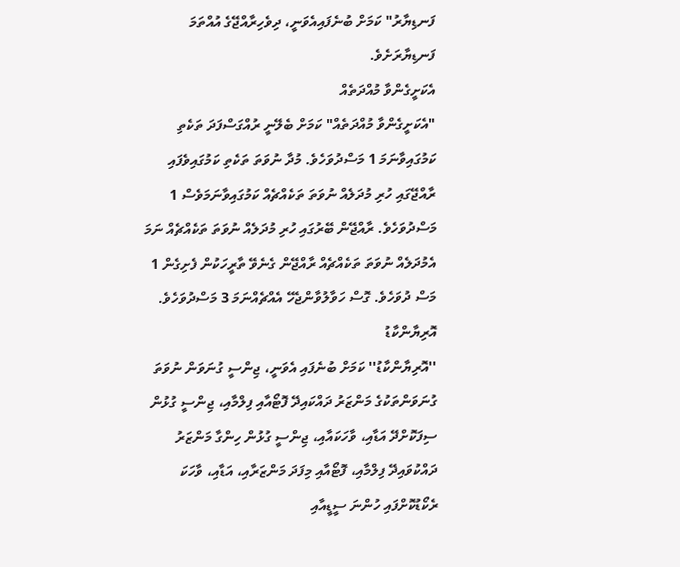ފަނޑިޔާރު" ކަމަށް ބުނެފައިއެވަނީ، ދިވެހިރާއްޖޭގެ އުއްތަމަ ފަނޑިޔާރަށެވެ.
އެކަށީގެންވާ މުއްދަތެއް
"އެކަށީގެންވާ މުއްދަތެއް" ކަމަށް ބެލޭނީ ރުއްގަސްފަދަ ތަކެތި ކަމުގައިވާނަމަ 1 މަސްދުވަހެވެ. މުދާ ނުވަތަ ތަކެތި ކަމުގައިވެފައި ރާއްޖޭގައި ހުރި މުދަލެއް ނުވަތަ ތަކެއްޗެއް ކަމުގައިވާނަމަވެސް 1 މަސްދުވަހެވެ. ރާއްޖޭން ބޭރުގައި ހުރި މުދަލެއް ނުވަތަ ތަކެއްޗެއް ނަމަ އެމުދަލެއް ނުވަތަ ތަކެއްޗެއް ރާއްޖޭން ގެނެވޭ ތާރީހަކުން ފެށިގެން 1 މަސް ދުވަހެވެ. ގޮސް ހަވާލުވާންޖެހޭ އެއްޗެއްނަމަ 3 މަސްދުވަހެވެ.
އޮރިޔާންކާޑު
''އޮރިޔާންކާޑު'' ކަމަށް ބުނެފައި އެވަނީ، ޖިންސީ ގުނަވަން ނުވަތަ ގުނަވަންތަކުގެ މަންޒަރު ދައްކައިދޭ ފޮޓޯއާއި ފިލްމާއި، ޖިންސީ ގުޅުން ސިފަކޮށްދޭ އަޑާއި، ވާހަކައާއި، ޖިންސީ ގުޅުން ހިންގާ މަންޒަރު ދައްކުވައިދޭ ފިލްމާއި، ފޮޓޯއާއި މިފަދަ މަންޒަރާއި، އަޑާއި، ވާހަކަ ރެކޯޑުކޮށްފައި ހުންނަ ސީޑީއާއި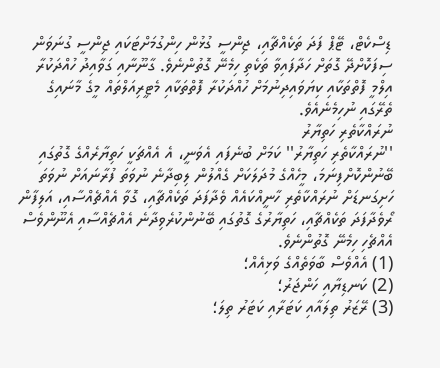ޑިސްކެޓް، ޓޭޕް ފަދަ ތަކެއްޗާއި، ޖިންސީ ގުޅުން ހިންގުމަށްޓަކައި ޖިންސީ ގުނަވަން ސިފަކޮށްދޭ ގޮތަށް ހަދާފައިވާ ތަކެތި ހިމެނޭ ގޮތުންނެވެ. ގާނޫނާއި ގަވާއިދު ހުއްދަކުރާ އިލްމީ ފޮތްތަކާއި ކިޔަވައިދިނުމަށް ހުއްދަކުރާ ފޮތްތަކާއި މެޓީރިއަލްތައް މީގެ މާނައިގެ ތެރޭގައި ނުހިމެނެއެވެ.
ނުރައްކާތެރި ހަތިޔާރު
''ނުރައްކާތެރި ހަތިޔާރު'' ކަމަށް ބުނެފައި އެވަނީ، އެ އެއްޗަކީ ހަތިޔާރެއްގެ ގޮތުގައި ބޭނުންކޮށްފިނަމަ، މީހެއްގެ މުދަލަކަށް ގެއްލުން ލިބިދާނެ ނުވަތަ ފުރާނައަށް ނުވަތަ ހަށިގަނޑަށް ނުރައްކާތެރި ހާނީއްކައެއް ވެދާފަދަ ތަކެއްޗާއި، ގޮވާ އެއްޗެއްސާއި، އަލިފާން ރޯވެދާފަދަ ތަކެއްޗާއި، ހަތިޔާރުގެ ގޮތުގައި ބޭނުންކުރެވިދާނެ އެއްޗެއްސާއި އެނޫންވެސް އެއްޗެހި ހިމެނޭ ގޮތުންނެވެ.
(1) އެއްވެސް ބާވަތެއްގެ ވަޅިއެއް؛
(2) ކަނޑިޔާއި ހަންޖަރު؛
(3) ރޭޒަރު ތިލައާއި ކަޓަރާއި ކަޓަރު ތިލަ؛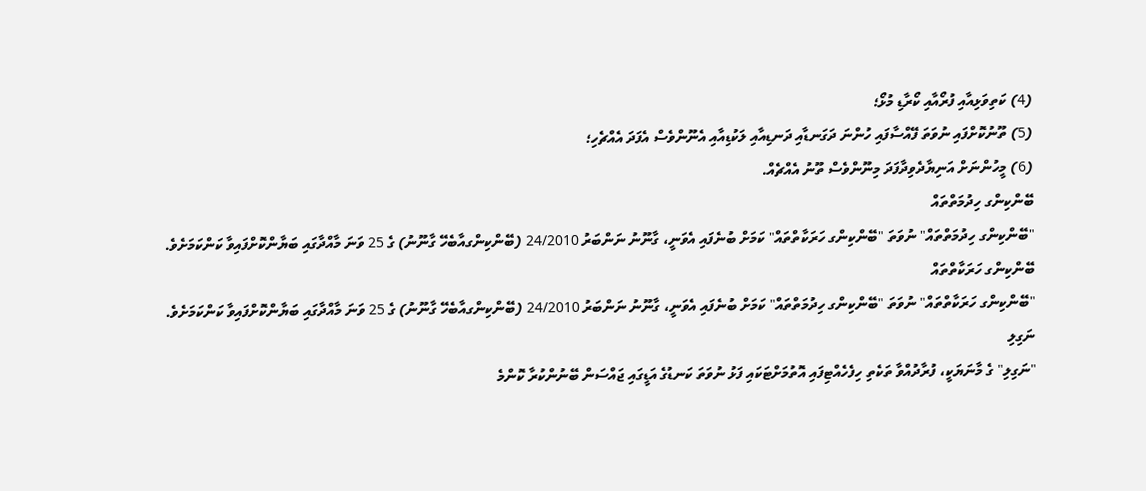(4) ކަތިވަޅިއާއި ފުރޯއާއި ކޯރާޑި މުޅޯ؛
(5) ތޫނުކޮށްފައި ނުވަތަ ފޭއްސާފައި ހުންނަ ދަގަނޑާއި ދަނޑިއާއި ލަކުޑިއާއި އެނޫންވެސް އެފަދަ އެއްޗެހި؛
(6) މީހުންނަށް އަނިޔާދެވިދާފަދަ މިނޫންވެސް ތޫނު އެއްޗެއް.
ބޭންކިންގ ހިދުމަތްތައް
"ބޭންކިންގ ހިދުމަތްތައް" ނުވަތަ "ބޭންކިންގ ހަރަކާތްތައް" ކަމަށް ބުނެފައި އެވަނީ، ގާނޫނު ނަންބަރު 24/2010 (ބޭންކިންގއާބެހޭ ގާނޫނު) ގެ 25 ވަނަ މާއްދާގައި ބަޔާންކޮށްފައިވާ ކަންކަމަށެވެ.
ބޭންކިންގ ހަރަކާތްތައް
"ބޭންކިންގ ހަރަކާތްތައް" ނުވަތަ "ބޭންކިންގ ހިދުމަތްތައް" ކަމަށް ބުނެފައި އެވަނީ، ގާނޫނު ނަންބަރު 24/2010 (ބޭންކިންގއާބެހޭ ގާނޫނު) ގެ 25 ވަނަ މާއްދާގައި ބަޔާންކޮށްފައިވާ ކަންކަމަށެވެ.
ނަގިލި
"ނަގިލި" ގެ މާނަޔަކީ، ފުރާދުއްވާ ތަކެތި ހިފެހެއްޓިފައި އޮތުމަށްޓަކައި ފަޅު ނުވަތަ ކަނޑުގެ އަޑީގައި ޖައްސަން ބޭނުންކުރާ ކޮންމެ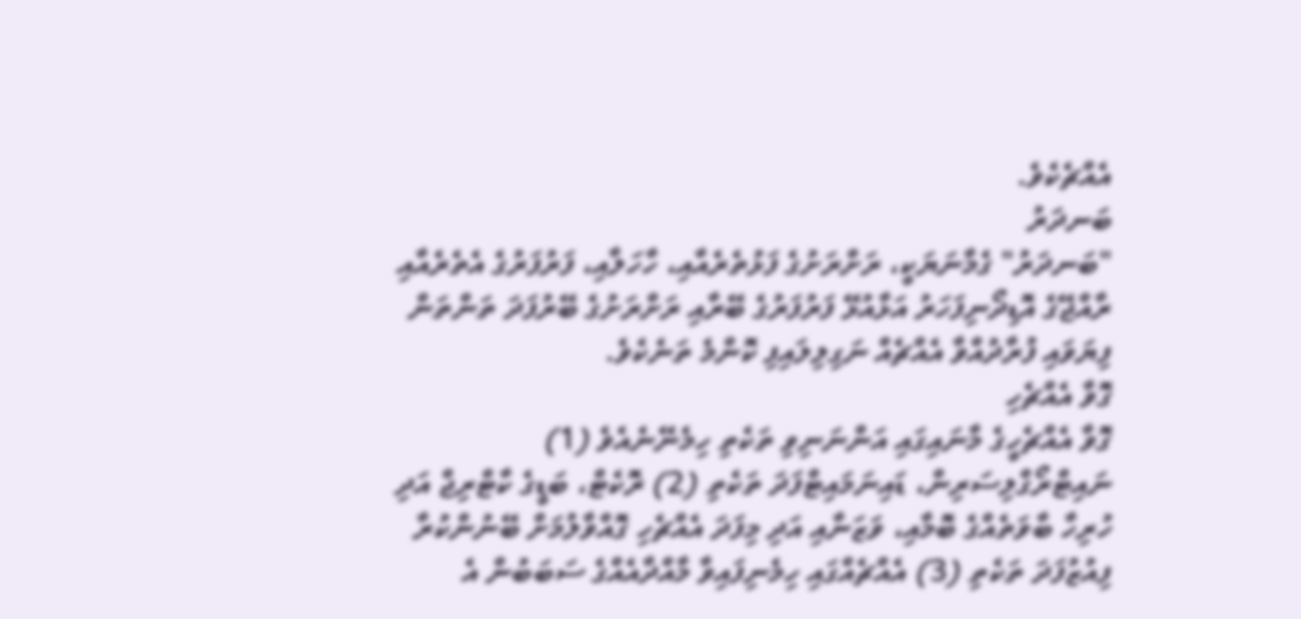އެއްޗެކެވެ.
ބަނދަރު
"ބަނދަރު" ގެމާނަޔަކީ، ރަށްރަށުގެ ފަޅުތެރެއާއި، ހާހަލާއި، ފަރުފަރުގެ އެތެރެއާއި ރާއްޖޭގެ އޮޑިދޯނިފަހަރު އަޅާއުޅޭ ފަރުފަރުގެ ބޭރާއި ރަށްރަށުގެ ބޭރުފަދަ ތަންތަން ފިޔަވައި ފުރާދުއްވާ އެއްޗެއް ނަގިލިލައިފި ކޮންމެ ތަނެކެވެ.
ގޮވާ އެއްޗެހި
ގޮވާ އެއްޗެހީގެ މާނައިގައި އަންނަނިވި ތަކެތި ހިމެނޭނެއެވެ (1) ނައިޓްރޯގްލިސަރިން، ޑައިނަމައިޓްފަދަ ތަކެތި (2) ރޮކެޓް، ބަޑީގެ ކާޓްރިޖް އަދި ހުރިހާ ބާވަތެއްގެ ބޮމާއި، ވަޒަނާއި އަދި މިފަދަ އެއްޗެހި ގޮއްވާލުމަށް ބޭނުންކުރާ ފިއުޒުފަދަ ތަކެތި (3) އެއްޗެއްގައި ހިމެނިފައިވާ މާއްދާއެއްގެ ސަބަބުން އެ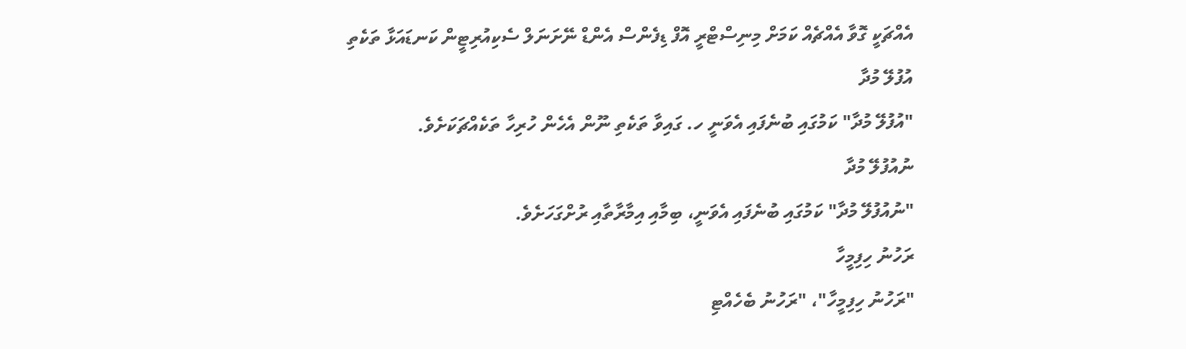އެއްޗަކީ ގޮވާ އެއްޗެއް ކަމަށް މިނިސްޓްރީ އޮފް ޑިފެންސް އެންޑް ނޭށަނަލް ސެކިއުރިޓީން ކަނޑައަޅާ ތަކެތި
އުފުލޭ މުދާ
"އުފުލޭ މުދާ" ކަމުގައި ބުނެފައި އެވަނީ ހ. ގައިވާ ތަކެތި ނޫން އެހެން ހުރިހާ ތަކެއްޗަކަށެވެ.
ނުއުފުލޭ މުދާ
"ނުއުފުލޭ މުދާ" ކަމުގައި ބުނެފައި އެވަނީ، ބިމާއި އިމާރާތާއި ރުށްގަހަށެވެ.
ރަހުނު ހިފިމީހާ
"ރަހުނު ހިފިމީހާ"، "ރަހުނު ބެހެއްޓި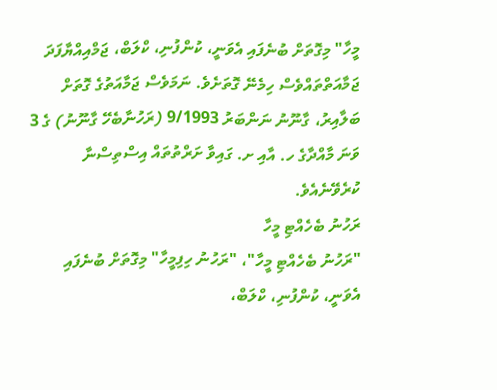މީހާ" މިގޮތަށް ބުނެފައި އެވަނީ، ކުންފުނި، ކްލަބް، ޖަމްއިއްޔާފަދަ ޖަމާއަތްތައްވެސް ހިމެނޭ ގޮތަށެވެ. ނަމަވެސް ޖަމާއަތުގެ ގޮތަށް ބަލާއިރު، ގާނޫނު ނަންބަރު 9/1993 (ރަހުނާބެހޭ ގާނޫނު) ގެ 3 ވަނަ މާއްދާގެ ހ. އާއި ށ. ގައިވާ ށަރްތުތައް އިސްތިސްނާ ކުރެވޭނެއެވެ.
ރަހުނު ބެހެއްޓި މީހާ
"ރަހުނު ބެހެއްޓި މީހާ"، "ރަހުނު ހިފިމީހާ" މިގޮތަށް ބުނެފައި އެވަނީ، ކުންފުނި، ކްލަބް،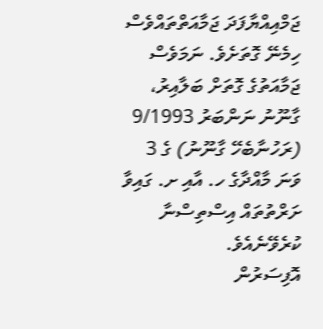ޖަމްއިއްޔާފަދަ ޖަމާއަތްތައްވެސް ހިމެނޭ ގޮތަށެވެ. ނަމަވެސް ޖަމާއަތުގެ ގޮތަށް ބަލާއިރު، ގާނޫނު ނަންބަރު 9/1993 (ރަހުނާބެހޭ ގާނޫނު) ގެ 3 ވަނަ މާއްދާގެ ހ. އާއި ށ. ގައިވާ ށަރްތުތައް އިސްތިސްނާ ކުރެވޭނެއެވެ.
އޮފިސަރުން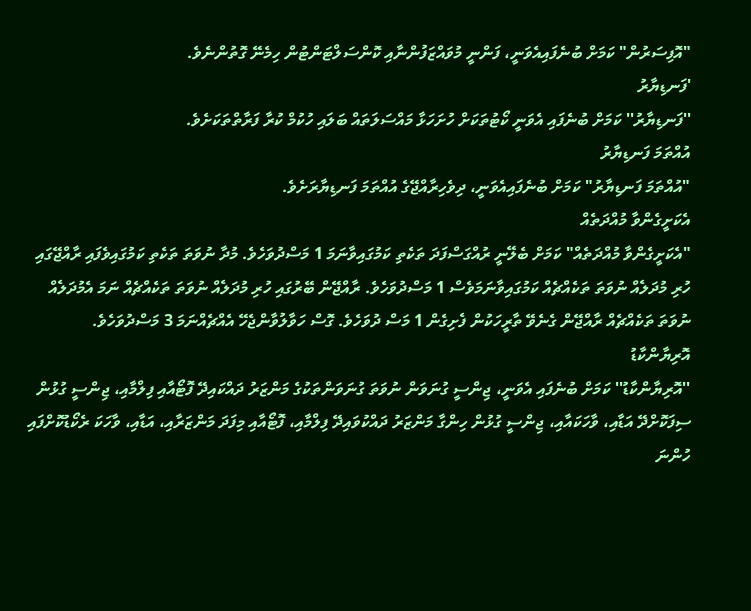"އޮފިސަރުން" ކަމަށް ބުނެފައިއެވަނީ، ފަންނީ މުވައްޒަފުންނާއި ކޮންސަލްޓަންޓުން ހިމެނޭ ގޮތުންނެވެ.
'ފަނޑިޔާރު
''ފަނޑިޔާރު'' ކަމަށް ބުނެފައި އެވަނީ ކޯޓުތަކަށް ހުށަހަޅާ މައްސަލަތައް ބަލައި ހުކުމް ކުރާ ފަރާތްތަކަށެވެ.
އުއްތަމަ ފަނޑިޔާރު
"އުއްތަމަ ފަނޑިޔާރު" ކަމަށް ބުނެފައިއެވަނީ، ދިވެހިރާއްޖޭގެ އުއްތަމަ ފަނޑިޔާރަށެވެ.
އެކަށީގެންވާ މުއްދަތެއް
"އެކަށީގެންވާ މުއްދަތެއް" ކަމަށް ބެލޭނީ ރުއްގަސްފަދަ ތަކެތި ކަމުގައިވާނަމަ 1 މަސްދުވަހެވެ. މުދާ ނުވަތަ ތަކެތި ކަމުގައިވެފައި ރާއްޖޭގައި ހުރި މުދަލެއް ނުވަތަ ތަކެއްޗެއް ކަމުގައިވާނަމަވެސް 1 މަސްދުވަހެވެ. ރާއްޖޭން ބޭރުގައި ހުރި މުދަލެއް ނުވަތަ ތަކެއްޗެއް ނަމަ އެމުދަލެއް ނުވަތަ ތަކެއްޗެއް ރާއްޖޭން ގެނެވޭ ތާރީހަކުން ފެށިގެން 1 މަސް ދުވަހެވެ. ގޮސް ހަވާލުވާންޖެހޭ އެއްޗެއްނަމަ 3 މަސްދުވަހެވެ.
އޮރިޔާންކާޑު
''އޮރިޔާންކާޑު'' ކަމަށް ބުނެފައި އެވަނީ، ޖިންސީ ގުނަވަން ނުވަތަ ގުނަވަންތަކުގެ މަންޒަރު ދައްކައިދޭ ފޮޓޯއާއި ފިލްމާއި، ޖިންސީ ގުޅުން ސިފަކޮށްދޭ އަޑާއި، ވާހަކައާއި، ޖިންސީ ގުޅުން ހިންގާ މަންޒަރު ދައްކުވައިދޭ ފިލްމާއި، ފޮޓޯއާއި މިފަދަ މަންޒަރާއި، އަޑާއި، ވާހަކަ ރެކޯޑުކޮށްފައި ހުންނަ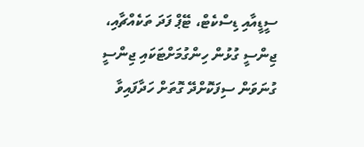ސީޑީއާއި ޑިސްކެޓް، ޓޭޕް ފަދަ ތަކެއްޗާއި، ޖިންސީ ގުޅުން ހިންގުމަށްޓަކައި ޖިންސީ ގުނަވަން ސިފަކޮށްދޭ ގޮތަށް ހަދާފައިވާ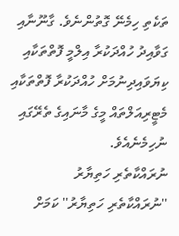ތަކެތި ހިމެނޭ ގޮތުންނެވެ. ގާނޫނާއި ގަވާއިދު ހުއްދަކުރާ އިލްމީ ފޮތްތަކާއި ކިޔަވައިދިނުމަށް ހުއްދަކުރާ ފޮތްތަކާއި މެޓީރިއަލްތައް މީގެ މާނައިގެ ތެރޭގައި ނުހިމެނެއެވެ.
ނުރައްކާތެރި ހަތިޔާރު
''ނުރައްކާތެރި ހަތިޔާރު'' ކަމަށް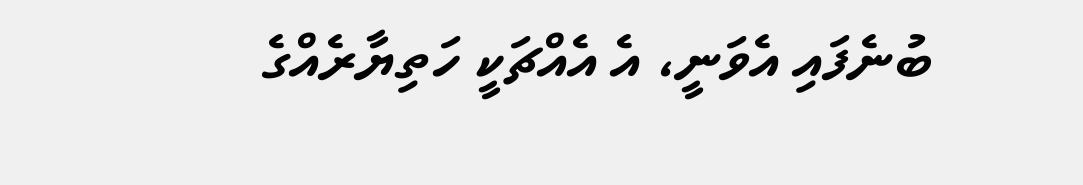ބުނެފައި އެވަނީ، އެ އެއްޗަކީ ހަތިޔާރެއްގެ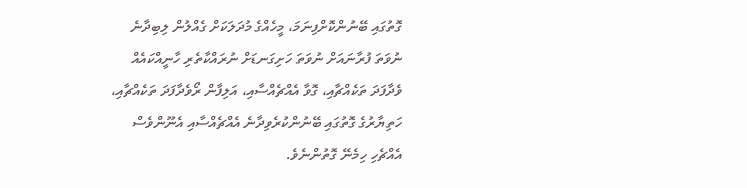ގޮތުގައި ބޭނުންކޮށްފިނަމަ، މީހެއްގެ މުދަލަކަށް ގެއްލުން ލިބިދާނެ ނުވަތަ ފުރާނައަށް ނުވަތަ ހަށިގަނޑަށް ނުރައްކާތެރި ހާނީއްކައެއް ވެދާފަދަ ތަކެއްޗާއި، ގޮވާ އެއްޗެއްސާއި، އަލިފާން ރޯވެދާފަދަ ތަކެއްޗާއި، ހަތިޔާރުގެ ގޮތުގައި ބޭނުންކުރެވިދާނެ އެއްޗެއްސާއި އެނޫންވެސް އެއްޗެހި ހިމެނޭ ގޮތުންނެވެ.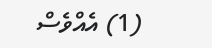(1) އެއްވެސް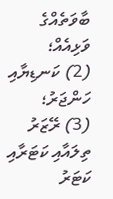ބާވަތެއްގެ ވަޅިއެއް؛
(2) ކަނޑިޔާއި ހަންޖަރު؛
(3) ރޭޒަރު ތިލައާއި ކަޓަރާއި ކަޓަރު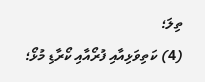ތިލަ؛
(4) ކަތިވަޅިއާއި ފުރޯއާއި ކޯރާޑި މުޅޯ؛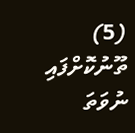(5) ތޫނުކޮށްފައި ނުވަތަ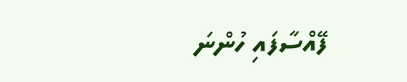ފޭއްސާފައި ހުންނަ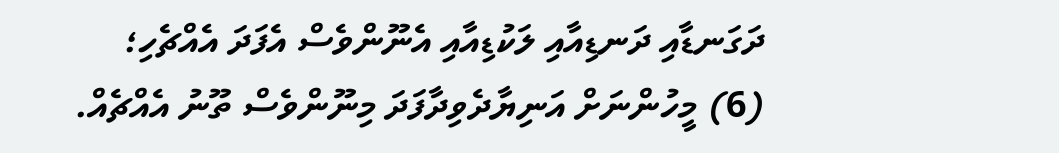ދަގަނޑާއި ދަނޑިއާއި ލަކުޑިއާއި އެނޫންވެސް އެފަދަ އެއްޗެހި؛
(6) މީހުންނަށް އަނިޔާދެވިދާފަދަ މިނޫންވެސް ތޫނު އެއްޗެއް.